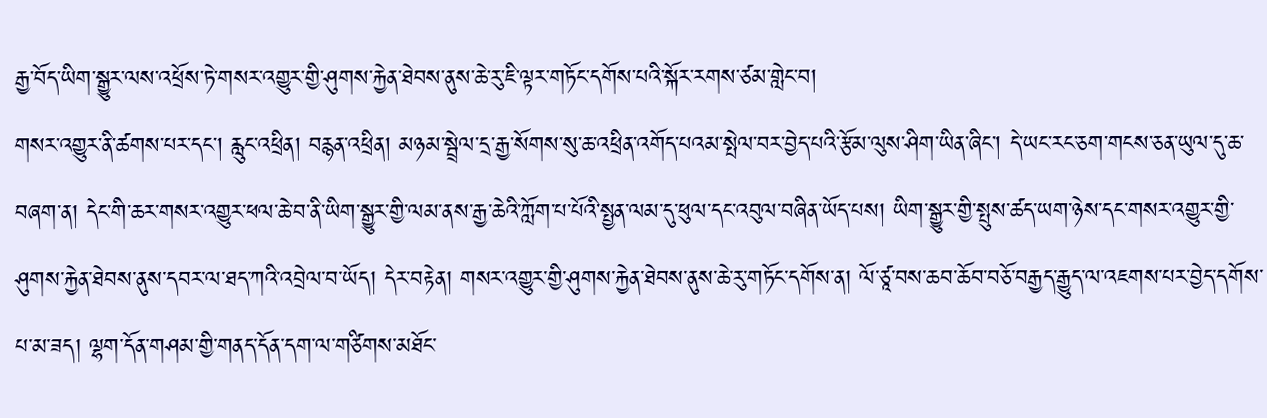རྒྱ་བོད་ཡིག་སྒྱུར་ལས་འཕྲོས་ཏེ་གསར་འགྱུར་གྱི་ཤུགས་རྐྱེན་ཐེབས་ནུས་ཆེ་རུ་ཇི་ལྟར་གཏོང་དགོས་པའི་སྐོར་རགས་ཙམ་གླེང་བ།
གསར་འགྱུར་ནི་ཚགས་པར་དང་། རླུང་འཕྲིན། བརྙན་འཕྲིན། མཉམ་སྦྲེལ་དྲ་རྒྱ་སོགས་སུ་ཆ་འཕྲིན་འགོད་པའམ་སྤེལ་བར་བྱེད་པའི་རྩོམ་ལུས་ཤིག་ཡིན་ཞིང་། དེ་ཡང་རང་ཅག་གངས་ཅན་ཡུལ་དུ་ཆ་བཞག་ན། དེང་གི་ཆར་གསར་འགྱུར་ཕལ་ཆེ་བ་ནི་ཡིག་སྒྱུར་གྱི་ལམ་ནས་རྒྱ་ཆེའི་ཀློག་པ་པོའི་སྤྱན་ལམ་དུ་ཕུལ་དང་འབུལ་བཞིན་ཡོད་པས། ཡིག་སྒྱུར་གྱི་སྤུས་ཚད་ཡག་ཉེས་དང་གསར་འགྱུར་གྱི་ཤུགས་རྐྱེན་ཐེབས་ནུས་དབར་ལ་ཐད་ཀའི་འབྲེལ་བ་ཡོད། དེར་བརྟེན། གསར་འགྱུར་གྱི་ཤུགས་རྐྱེན་ཐེབས་ནུས་ཆེ་རུ་གཏོང་དགོས་ན། ལོ་ཙཱ་བས་ཆབ་ཆོབ་བཅོ་བརྒྱད་རྒྱུད་ལ་འཇགས་པར་བྱེད་དགོས་པ་མ་ཟད། ལྷག་དོན་གཤམ་གྱི་གནད་དོན་དག་ལ་གཙིགས་མཐོང་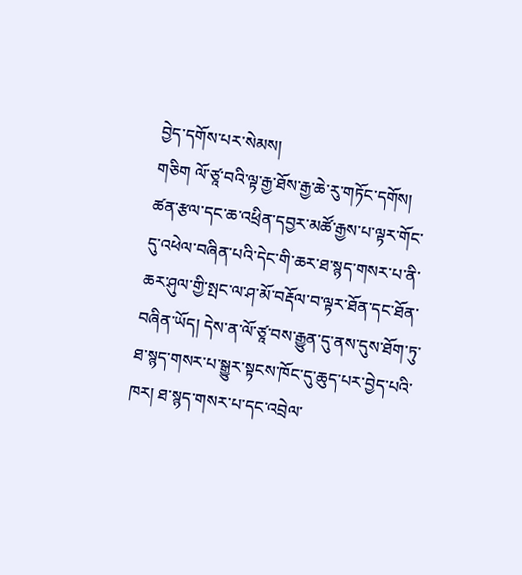བྱེད་དགོས་པར་སེམས།
གཅིག ལོ་ཙཱ་བའི་ལྟ་རྒྱ་ཐོས་རྒྱ་ཆེ་རུ་གཏོང་དགོས།
ཚན་རྩལ་དང་ཆ་འཕྲིན་དབྱར་མཚོ་རྒྱས་པ་ལྟར་གོང་དུ་འཕེལ་བཞིན་པའི་དེང་གི་ཆར་ཐ་སྙད་གསར་པ་ནི་ཆར་ཤུལ་གྱི་སྤང་ལ་ཤ་མོ་བརྡོལ་བ་ལྟར་ཐོན་དང་ཐོན་བཞིན་ཡོད། དེས་ན་ལོ་ཙཱ་བས་རྒྱུན་དུ་ནས་དུས་ཐོག་ཏུ་ཐ་སྙད་གསར་པ་སྒྱུར་སྟངས་ཁོང་དུ་ཆུད་པར་བྱེད་པའི་ཁར། ཐ་སྙད་གསར་པ་དང་འབྲེལ་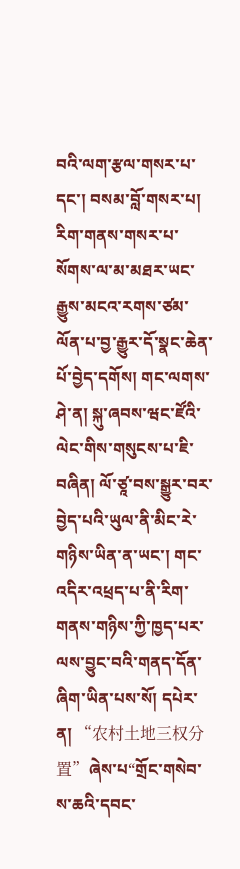བའི་ལག་རྩལ་གསར་པ་དང་། བསམ་བློ་གསར་པ། རིག་གནས་གསར་པ་སོགས་ལ་མ་མཐར་ཡང་རྒྱུས་མངའ་རགས་ཙམ་ལོན་པ་བྱ་རྒྱུར་དོ་སྣང་ཆེན་པོ་བྱེད་དགོས། གང་ལགས་ཤེ་ན། སྐུ་ཞབས་ཝང་ཛོའི་ལེང་གིས་གསུངས་པ་ཇི་བཞིན། ལོ་ཙཱ་བས་སྒྱུར་བར་བྱེད་པའི་ཡུལ་ནི་མིང་རེ་གཉིས་ཡིན་ན་ཡང་། གང་འདིར་འཕྲད་པ་ནི་རིག་གནས་གཉིས་ཀྱི་ཁྱད་པར་ལས་བྱུང་བའི་གནད་དོན་ཞིག་ཡིན་པས་སོ། དཔེར་ན། “农村土地三权分置”ཞེས་པ“གྲོང་གསེབ་ས་ཆའི་དབང་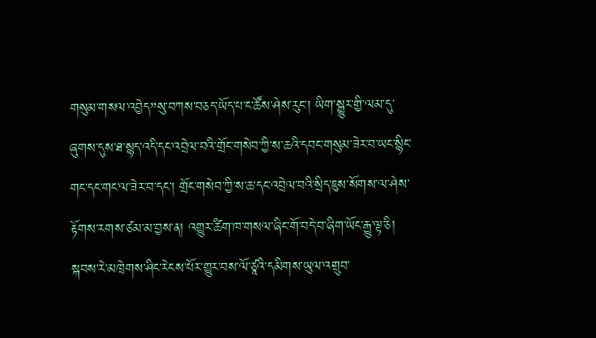གསུམ་གསལ་འབྱེད”སུ་བཀས་བཅད་ཡོད་པ་ང་ཚོས་ཤེས་རུང་། ཡིག་སྒྱུར་གྱི་ལམ་དུ་ཞུགས་དུས་ཐ་སྙད་འདི་དང་འབྲེལ་བའི་གྲོང་གསེབ་ཀྱི་ས་ཆའི་དབང་གསུམ་ཟེར་བ་ཡང་སྙིང་གང་དང་གང་ལ་ཟེར་བ་དང་། གྲོང་གསེབ་ཀྱི་ས་ཆ་དང་འབྲེལ་བའི་སྲིད་ཇུས་སོགས་ལ་ཤེས་རྟོགས་རགས་ཙམ་མ་བྱས་ན། འགྱུར་ཚིག་ཁ་གསལ་ཞིང་གོ་བདེ་བ་ཞིག་ཡོང་རྒྱུ་ལྟ་ཅི། སྐབས་རེ་མཁྲེགས་ཤིང་རེངས་པོར་གྱུར་བས་ལོ་ཙཱའི་དམིགས་ཡུལ་འགྲུབ་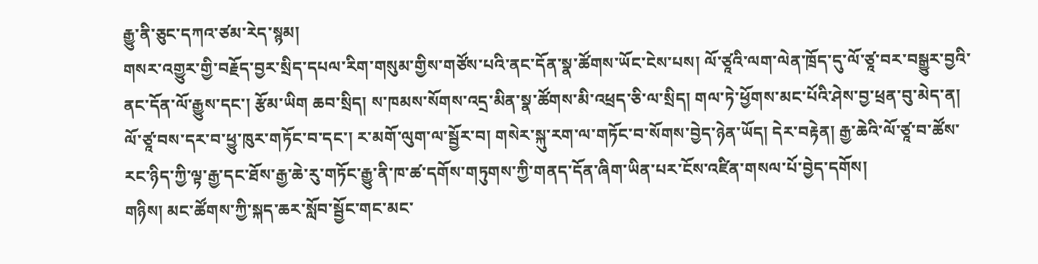རྒྱུ་ནི་ཅུང་དཀའ་ཙམ་རེད་སྙམ།
གསར་འགྱུར་གྱི་བརྗོད་བྱར་སྲིད་དཔལ་རིག་གསུམ་གྱིས་གཙོས་པའི་ནང་དོན་སྣ་ཚོགས་ཡོང་ངེས་པས། ལོ་ཙཱའི་ལག་ལེན་ཁྲོད་དུ་ལོ་ཙཱ་བར་བསྒྱུར་བྱའི་ནང་དོན་ལོ་རྒྱུས་དང་། རྩོམ་ཡིག ཆབ་སྲིད། ས་ཁམས་སོགས་འདྲ་མིན་སྣ་ཚོགས་མི་འཕྲད་ཅི་ལ་སྲིད། གལ་ཏེ་ཕྱོགས་མང་པོའི་ཤེས་བྱ་ཕྲན་བུ་མེད་ན། ལོ་ཙཱ་བས་དར་བ་ཕྱུ་ཁུར་གཏོང་བ་དང་། ར་མགོ་ལུག་ལ་སྦྱོར་བ། གསེར་སྐུ་རག་ལ་གཏོང་བ་སོགས་བྱེད་ཉེན་ཡོད། དེར་བརྟེན། རྒྱ་ཆེའི་ལོ་ཙཱ་བ་ཚོས་རང་ཉིད་ཀྱི་ལྟ་རྒྱ་དང་ཐོས་རྒྱ་ཆེ་རུ་གཏོང་རྒྱུ་ནི་ཁ་ཚ་དགོས་གཏུགས་ཀྱི་གནད་དོན་ཞིག་ཡིན་པར་ངོས་འཛིན་གསལ་པོ་བྱེད་དགོས།
གཉིས། མང་ཚོགས་ཀྱི་སྐད་ཆར་སློབ་སྦྱོང་གང་མང་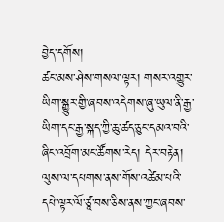བྱེད་དགོས།
ཚང་མས་ཤེས་གསལ་ལྟར། གསར་འགྱུར་ཡིག་སྒྱུར་གྱི་ཞབས་འདེགས་ཞུ་ཡུལ་ནི་རྒྱ་ཡིག་དང་རྒྱ་སྐད་ཀྱི་ཆུ་ཚད་ཅུང་དམའ་བའི་ཞིང་འབྲོག་མང་ཚོགས་རེད། དེར་བརྟེན། ལུས་ལ་དཔགས་ནས་གོས་འཚེམ་པའི་དཔེ་ལྟར་ལོ་ཙཱ་བས་ཅིས་ནས་ཀྱང་ཞབས་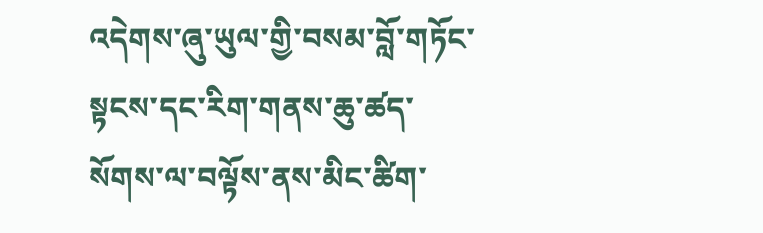འདེགས་ཞུ་ཡུལ་གྱི་བསམ་བློ་གཏོང་སྟངས་དང་རིག་གནས་ཆུ་ཚད་སོགས་ལ་བལྟོས་ནས་མིང་ཚིག་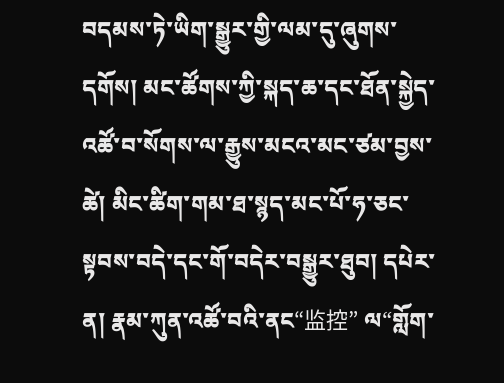བདམས་ཏེ་ཡིག་སྒྱུར་གྱི་ལམ་དུ་ཞུགས་དགོས། མང་ཚོགས་ཀྱི་སྐད་ཆ་དང་ཐོན་སྐྱེད་འཚོ་བ་སོགས་ལ་རྒྱུས་མངའ་མང་ཙམ་བྱས་ཚེ། མིང་ཚིག་གམ་ཐ་སྙད་མང་པོ་ཧ་ཅང་སྟབས་བདེ་དང་གོ་བདེར་བསྒྱུར་ཐུབ། དཔེར་ན། རྣམ་ཀུན་འཚོ་བའི་ནང“监控” ལ“གློག་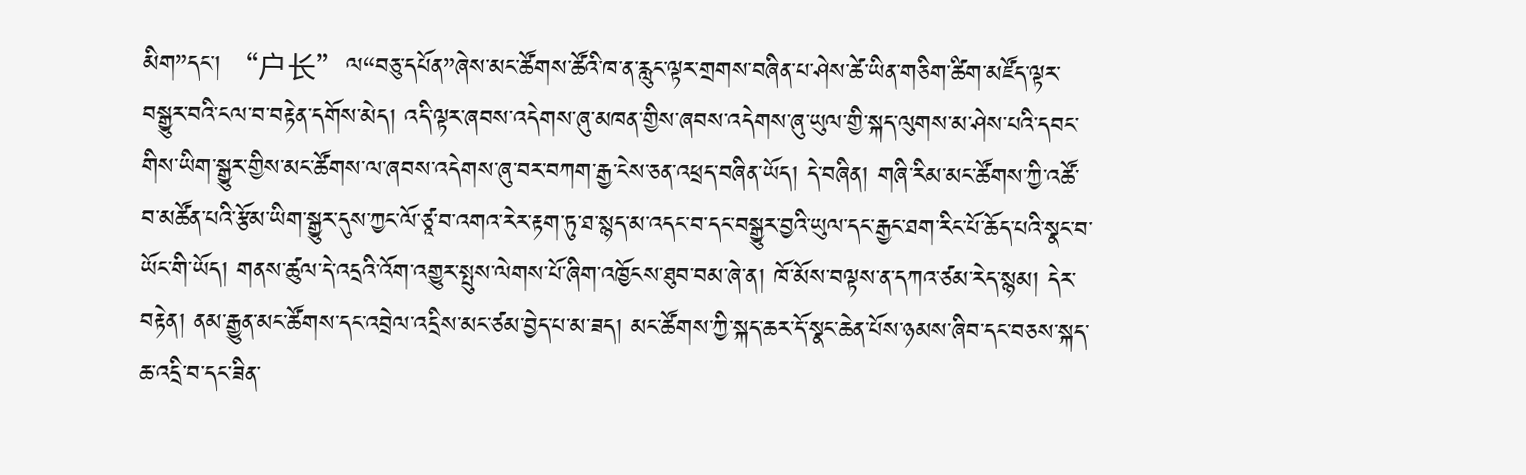མིག”དང་། “户长”ལ“བཅུ་དཔོན”ཞེས་མང་ཚོགས་ཚོའི་ཁ་ན་རླུང་ལྟར་གྲགས་བཞིན་པ་ཤེས་ཚེ་ཡིན་གཅིག་ཚིག་མཛོད་ལྟར་བསྒྱུར་བའི་ངལ་བ་བརྟེན་དགོས་མེད། འདི་ལྟར་ཞབས་འདེགས་ཞུ་མཁན་གྱིས་ཞབས་འདེགས་ཞུ་ཡུལ་གྱི་སྐད་ལུགས་མ་ཤེས་པའི་དབང་གིས་ཡིག་སྒྱུར་གྱིས་མང་ཚོགས་ལ་ཞབས་འདེགས་ཞུ་བར་བཀག་རྒྱ་ངེས་ཅན་འཕྲད་བཞིན་ཡོད། དེ་བཞིན། གཞི་རིམ་མང་ཚོགས་ཀྱི་འཚོ་བ་མཚོན་པའི་རྩོམ་ཡིག་སྒྱུར་དུས་ཀྱང་ལོ་ཙཱ་བ་འགའ་རེར་རྟག་ཏུ་ཐ་སྙད་མ་འདང་བ་དང་བསྒྱུར་བྱའི་ཡུལ་དང་རྒྱང་ཐག་རིང་པོ་ཆོད་པའི་སྣང་བ་ཡོང་གི་ཡོད། གནས་ཚུལ་དེ་འདྲའི་འོག་འགྱུར་སྤུས་ལེགས་པོ་ཞིག་འཁྱོངས་ཐུབ་བམ་ཞེ་ན། ཁོ་མོས་བལྟས་ན་དཀའ་ཙམ་རེད་སྙམ། དེར་བརྟེན། ནམ་རྒྱུན་མང་ཚོགས་དང་འབྲེལ་འདྲིས་མང་ཙམ་བྱེད་པ་མ་ཟད། མང་ཚོགས་ཀྱི་སྐད་ཆར་དོ་སྣང་ཆེན་པོས་ཉམས་ཞིབ་དང་བཅས་སྐད་ཆ་འདྲི་བ་དང་ཟིན་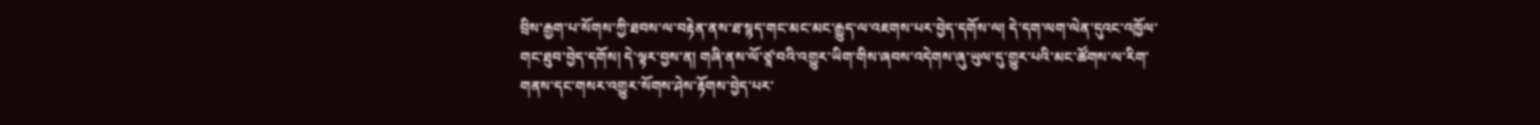བྲིས་རྒྱག་པ་སོགས་ཀྱི་ཐབས་ལ་བརྟེན་ནས་ཐ་སྙད་གང་མང་མང་རྒྱུད་ལ་འཇགས་པར་བྱེད་དགོས་ལ། དེ་དག་ལག་ལེན་དུའང་འཁྱོལ་གང་ཐུབ་བྱེད་དགོས། དེ་ལྟར་བྱས་ན། གཞི་ནས་ལོ་ཙཱ་བའི་འགྱུར་ཡིག་གིས་ཞབས་འདེགས་ཞུ་ཡུལ་དུ་གྱུར་པའི་མང་ཚོགས་ལ་རིག་གནས་དང་གསར་འགྱུར་སོགས་ཤེས་རྟོགས་བྱེད་པར་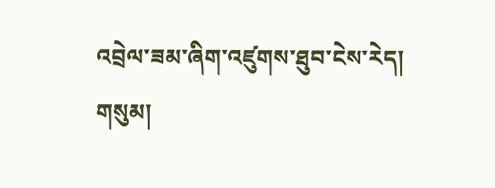འབྲེལ་ཟམ་ཞིག་འཛུགས་ཐུབ་ངེས་རེད།
གསུམ།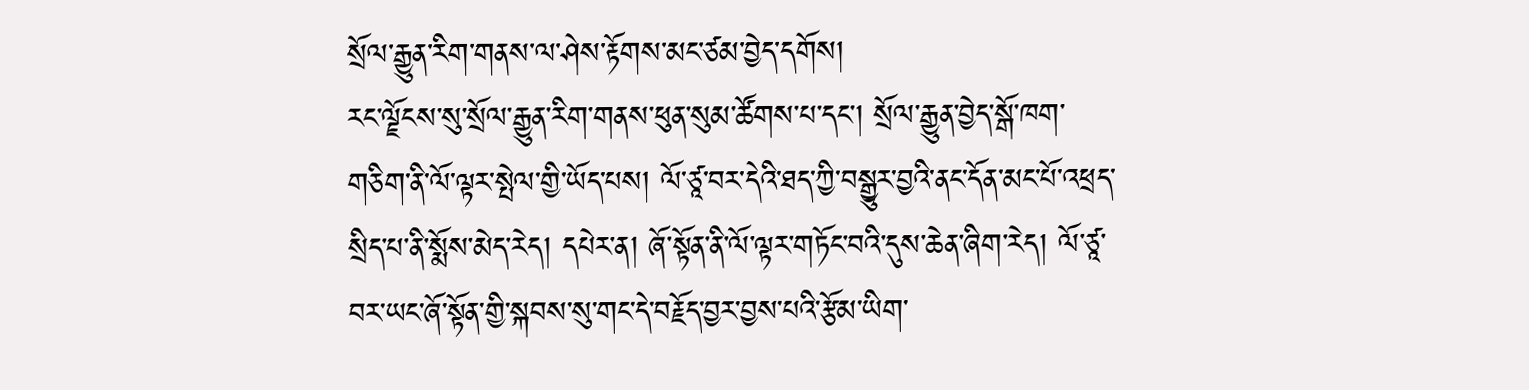སྲོལ་རྒྱུན་རིག་གནས་ལ་ཤེས་རྟོགས་མང་ཙམ་བྱེད་དགོས།
རང་ལྗོངས་སུ་སྲོལ་རྒྱུན་རིག་གནས་ཕུན་སུམ་ཚོགས་པ་དང་། སྲོལ་རྒྱུན་བྱེད་སྒོ་ཁག་གཅིག་ནི་ལོ་ལྟར་སྤེལ་གྱི་ཡོད་པས། ལོ་ཙཱ་བར་དེའི་ཐད་ཀྱི་བསྒྱུར་བྱའི་ནང་དོན་མང་པོ་འཕྲད་སྲིད་པ་ནི་སྨོས་མེད་རེད། དཔེར་ན། ཞོ་སྟོན་ནི་ལོ་ལྟར་གཏོང་བའི་དུས་ཆེན་ཞིག་རེད། ལོ་ཙཱ་བར་ཡང་ཞོ་སྟོན་གྱི་སྐབས་སུ་གང་དེ་བརྗོད་བྱར་བྱས་པའི་རྩོམ་ཡིག་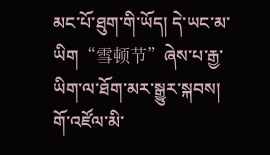མང་པོ་ཐུག་གི་ཡོད། དེ་ཡང་མ་ཡིག“雪顿节”ཞེས་པ་རྒྱ་ཡིག་ལ་ཐོག་མར་སྒྱུར་སྐབས། གོ་འཛོལ་མི་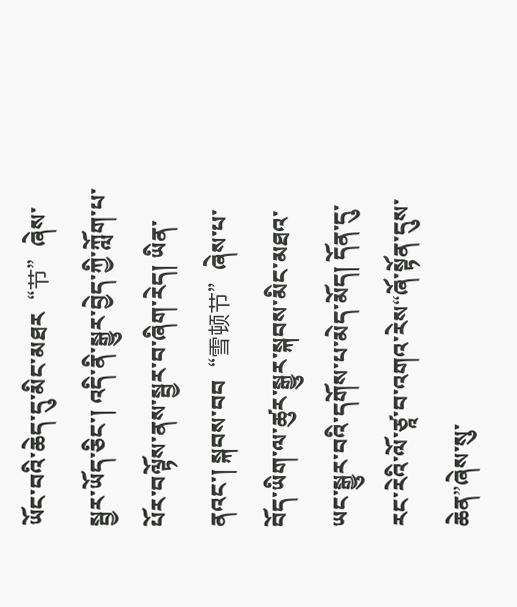ཡོང་བའི་ཆེད་དུ་མིང་མཐར“节”ཞེས་སྦྱར་ཡོད་ཅིང་། འདི་ནི་སྒྱུར་བྱེད་ཀྱི་ཀློག་པ་པོར་བལྟོས་ནས་སྦྱར་བ་ཞིག་རེད། ཡིན་ནའང་། སྐབས་བབ“雪顿节”ཞེས་པ་བོད་ཡིག་ལ་ཚུར་སྒྱུར་སྐབས་མིང་མཐའ་ཡང་སྒྱུར་བའི་དགོས་པ་མེད་མོད། དོན་དུ་རང་རེའི་ལོ་ཙཱ་བ་འགའ་རེས“ཞོ་སྟོན་དུས་ཆེན”ཞེས་སུ་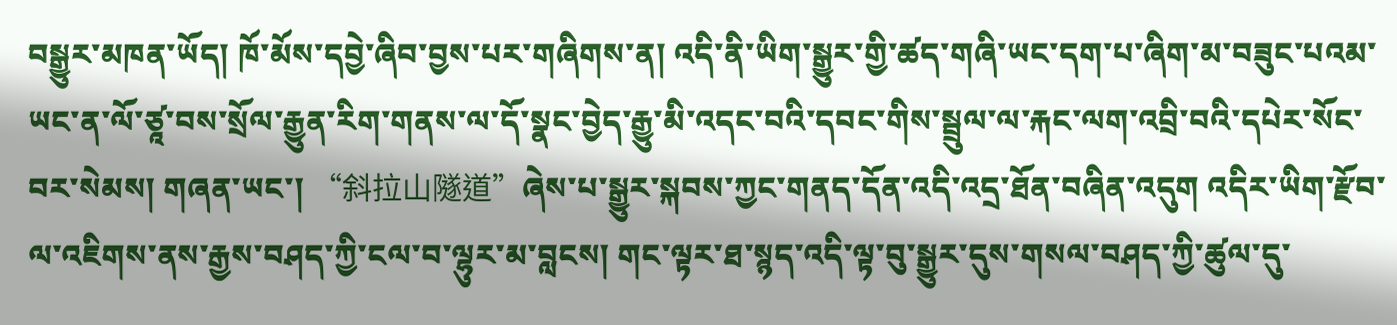བསྒྱུར་མཁན་ཡོད། ཁོ་མོས་དབྱེ་ཞིབ་བྱས་པར་གཞིགས་ན། འདི་ནི་ཡིག་སྒྱུར་གྱི་ཚད་གཞི་ཡང་དག་པ་ཞིག་མ་བཟུང་པའམ་ཡང་ན་ལོ་ཙཱ་བས་སྲོལ་རྒྱུན་རིག་གནས་ལ་དོ་སྣང་བྱེད་རྒྱུ་མི་འདང་བའི་དབང་གིས་སྦྲུལ་ལ་རྐང་ལག་འབྲི་བའི་དཔེར་སོང་བར་སེམས། གཞན་ཡང་། “斜拉山隧道”ཞེས་པ་སྒྱུར་སྐབས་ཀྱང་གནད་དོན་འདི་འདྲ་ཐོན་བཞིན་འདུག འདིར་ཡིག་རྫོབ་ལ་འཇིགས་ནས་རྒྱས་བཤད་ཀྱི་ངལ་བ་ལྷུར་མ་བླངས། གང་ལྟར་ཐ་སྙད་འདི་ལྟ་བུ་སྒྱུར་དུས་གསལ་བཤད་ཀྱི་ཚུལ་དུ་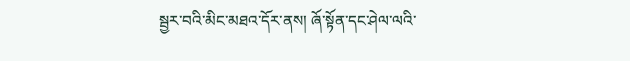སྦྱར་བའི་མིང་མཐའ་དོར་ནས། ཞོ་སྟོན་དང་ཤེལ་ལའི་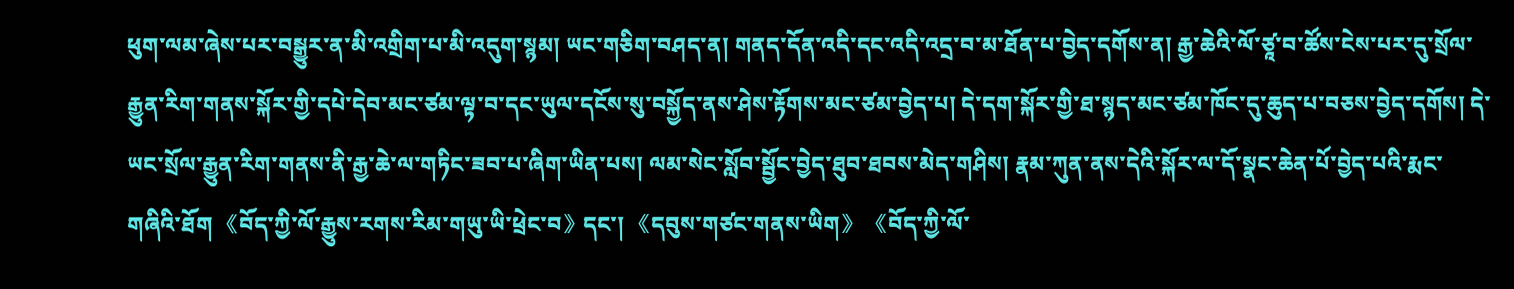ཕུག་ལམ་ཞེས་པར་བསྒྱུར་ན་མི་འགྲིག་པ་མི་འདུག་སྙམ། ཡང་གཅིག་བཤད་ན། གནད་དོན་འདི་དང་འདི་འདྲ་བ་མ་ཐོན་པ་བྱེད་དགོས་ན། རྒྱ་ཆེའི་ལོ་ཙཱ་བ་ཚོས་ངེས་པར་དུ་སྲོལ་རྒྱུན་རིག་གནས་སྐོར་གྱི་དཔེ་དེབ་མང་ཙམ་ལྟ་བ་དང་ཡུལ་དངོས་སུ་བསྐྱོད་ནས་ཤེས་རྟོགས་མང་ཙམ་བྱེད་པ། དེ་དག་སྐོར་གྱི་ཐ་སྙད་མང་ཙམ་ཁོང་དུ་ཆུད་པ་བཅས་བྱེད་དགོས། དེ་ཡང་སྲོལ་རྒྱུན་རིག་གནས་ནི་རྒྱ་ཆེ་ལ་གཏིང་ཟབ་པ་ཞིག་ཡིན་པས། ལམ་སེང་སློབ་སྦྱོང་བྱེད་ཐུབ་ཐབས་མེད་གཤིས། རྣམ་ཀུན་ནས་དེའི་སྐོར་ལ་དོ་སྣང་ཆེན་པོ་བྱེད་པའི་རྨང་གཞིའི་ཐོག 《བོད་ཀྱི་ལོ་རྒྱུས་རགས་རིམ་གཡུ་ཡི་ཕྲེང་བ》དང་། 《དབུས་གཙང་གནས་ཡིག》 《བོད་ཀྱི་ལོ་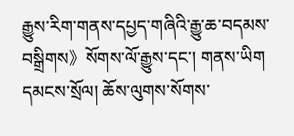རྒྱུས་རིག་གནས་དཔྱད་གཞིའི་རྒྱུ་ཆ་བདམས་བསྒྲིགས》སོགས་ལོ་རྒྱུས་དང་། གནས་ཡིག དམངས་སྲོལ། ཆོས་ལུགས་སོགས་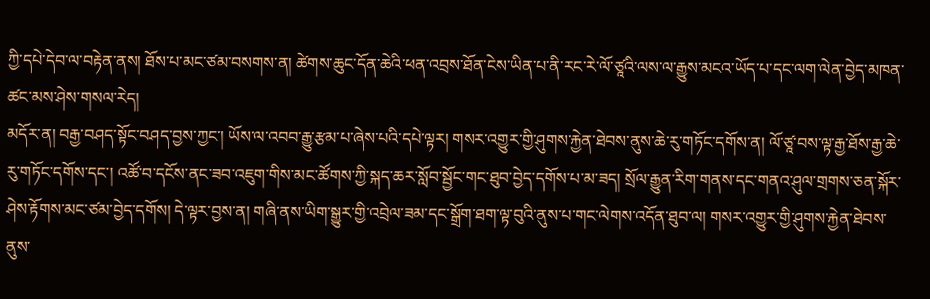ཀྱི་དཔེ་དེབ་ལ་བརྟེན་ནས། ཐོས་པ་མང་ཙམ་བསགས་ན། ཚེགས་ཆུང་དོན་ཆེའི་ཕན་འབྲས་ཐོན་ངེས་ཡིན་པ་ནི་རང་རེ་ལོ་ཙཱའི་ལས་ལ་རྒྱུས་མངའ་ཡོད་པ་དང་ལག་ལེན་བྱེད་མཁན་ཚང་མས་ཤེས་གསལ་རེད།
མདོར་ན། བརྒྱ་བཤད་སྟོང་བཤད་བྱས་ཀྱང་། ཡོས་ལ་འབབ་རྒྱུ་རྩམ་པ་ཞེས་པའི་དཔེ་ལྟར། གསར་འགྱུར་གྱི་ཤུགས་རྐྱེན་ཐེབས་ནུས་ཆེ་རུ་གཏོང་དགོས་ན། ལོ་ཙཱ་བས་ལྟ་རྒྱ་ཐོས་རྒྱ་ཆེ་རུ་གཏོང་དགོས་དང་། འཚོ་བ་དངོས་ནང་ཟབ་འཇུག་གིས་མང་ཚོགས་ཀྱི་སྐད་ཆར་སློབ་སྦྱོང་གང་ཐུབ་བྱེད་དགོས་པ་མ་ཟད། སྲོལ་རྒྱུན་རིག་གནས་དང་གནའ་ཤུལ་གྲགས་ཅན་སྐོར་ཤེས་རྟོགས་མང་ཙམ་བྱེད་དགོས། དེ་ལྟར་བྱས་ན། གཞི་ནས་ཡིག་སྒྱུར་གྱི་འབྲེལ་ཟམ་དང་སྒྲོག་ཐག་ལྟ་བུའི་ནུས་པ་གང་ལེགས་འདོན་ཐུབ་ལ། གསར་འགྱུར་གྱི་ཤུགས་རྐྱེན་ཐེབས་ནུས་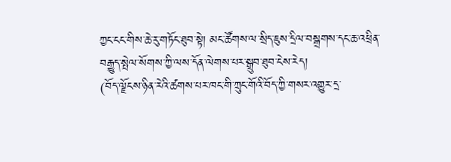ཀྱང་ངང་གིས་ཆེ་རུ་གཏོང་ཐུབ་སྟེ། མང་ཚོགས་ལ་སྲིད་ཇུས་དྲིལ་བསྒྲགས་དང་ཆ་འཕྲིན་བརྒྱུད་སྤེལ་སོགས་ཀྱི་ལས་དོན་ལེགས་པར་སྒྲུབ་ཐུབ་ངེས་རེད།
(བོད་ལྗོངས་ཉིན་རེའི་ཚགས་པར་ཁང་གི་ཀྲུང་གོའི་བོད་ཀྱི་གསར་འགྱུར་དྲ་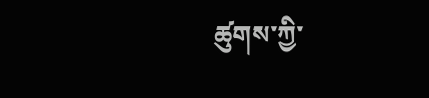ཚུགས་ཀྱི་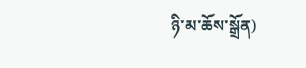ཉི་མ་ཆོས་སྒྲོན)